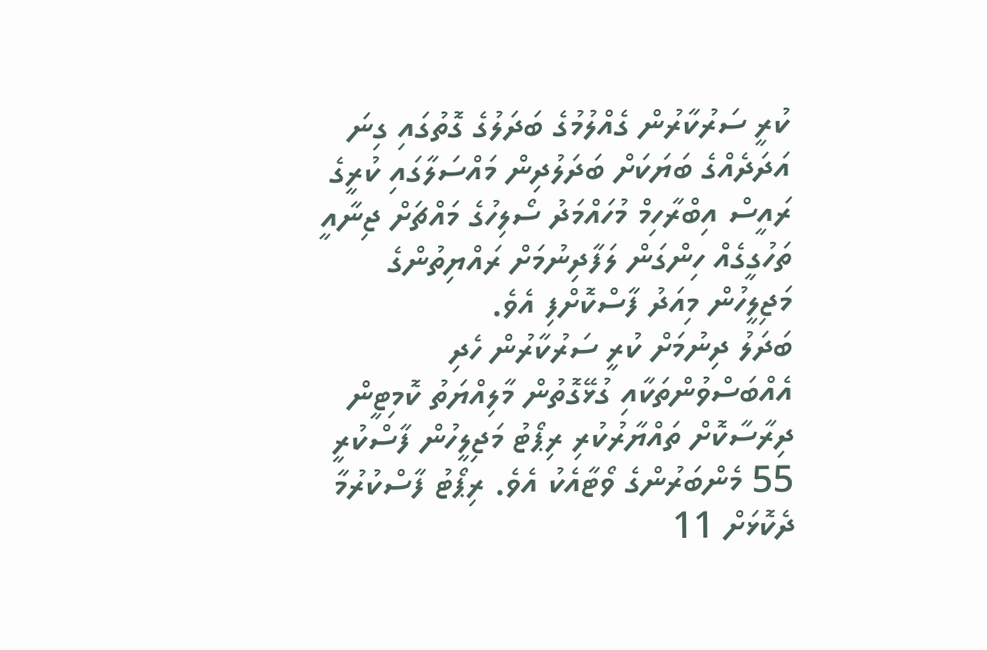ކުރީ ސަރުކާރުން ގެއްލުމުގެ ބަދަލުގެ ގޮތުގައި ގިނަ އަދަދެއްގެ ބަޔަކަށް ބަދަލުދިން މައްސަލާގައި ކުރީގެ ރައީސް އިބްރާހިމް މުހައްމަދު ސޯލިހުގެ މައްޗަށް ޖިނާއީ ތަހުގީގެއް ހިންގަން ލަފާދިނުމަށް ރައްޔިތުންގެ މަޖިލީހުން މިއަދު ފާސްކޮށްފި އެވެ.
ބަދަލު ދިނުމަށް ކުރީ ސަރުކާރުން ހެދި އެއްބަސްވުންތަކާއި ގުޅޭގޮތުން މާލިއްޔަތު ކޮމިޓީން ދިރާސާކޮށް ތައްޔާރުކުރި ރިޕޯޓު މަޖިލީހުން ފާސްކުރީ 55 މެންބަރުންގެ ވޯޓާއެކު އެވެ. ރިޕޯޓު ފާސްކުރުމާ ދެކޮޅަށް 11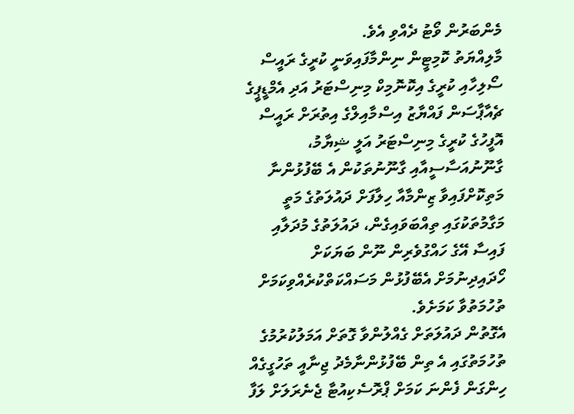މެންބަރުން ވޯޓު ދެއްވި އެވެ.
މާލިއްޔަތު ކޮމިޓީން ނިންމާފައިވަނީ ކުރީގެ ރައީސް ސޯލިހާއި ކުރީގެ އިކޮނޮމިކް މިނިސްޓަރު އަދި އެމްޑީޕީގެ ޗެއާޕާސަން ފައްޔާޒު އިސްމާއިލްގެ އިތުރަށް ރައީސް އޮފީހުގެ ކުރީގެ މިނިސްޓަރު އަލީ ޝިޔާމު، ގާނޫނުއަސާސީއާއި ގާނޫނުތަކުން އެ ބޭފުޅުންނާ މަތިކޮށްފައިވާ ޒިންމާއާ ހިލާފަށް ދައުލަތުގެ މަތީ މަގާމުތަކުގައި ތިއްބަވައިގެން، ދައުލަތުގެ މުދަލާއި ފައިސާ އޭގެ ހައްގުވެރިން ނޫން ބަޔަކަށް ހޯދައިދިނުމަށް އެބޭފުޅުން މަސައްކަތްކުރެއްވިކަމަށް ތުހުމަތުވާ ކަމަށެވެ.
އެގޮތުން ދައުލަތަށް ގެއްލުންވާ ގޮތަށް އަމަލުކުރުމުގެ ތުހުމަތުގައި އެ ތިން ބޭފުޅުންނާމެދު ޖިނާއީ ތަހުގީގެއް ހިންގަން ފެންނަ ކަމަށް ޕްރޮސެކިއުޓާ ޖެނެރަލަށް ލަފާ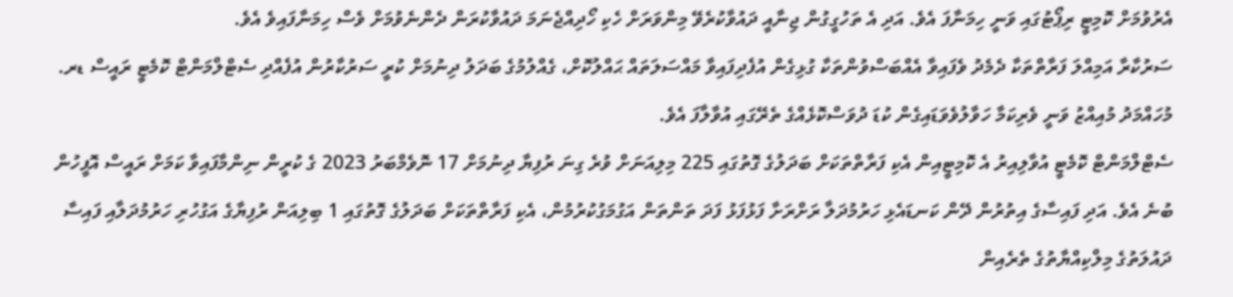އެރުވުމަށް ކޮމިޓީ ރިޕޯޓުގައި ވަނީ ހިމަނާފަ އެވެ. އަދި އެ ތަހުގީގުން ޖިނާއީ ދައުވާކުރެވޭ މިންވަރަށް ހެކި ހޯދިއްޖެނަމަ ދައުވާކުރަން ދެންނެވުމަށް ވެސް ހިމަނާފައިވެ އެވެ.
ސަރުކާރާ އަމިއްލަ ފަރާތްތަކާ ދެމެދު ވެފައިވާ އެއްބަސްވުންތަކާ ގުޅިގެން އުފެދިފައިވާ މައްސަލަތައް ޙައްލުކޮށް، ގެއްލުމުގެ ބަދަލު ދިނުމަށް ކުރީ ސަރުކާރުން އުފެއްދި ސެޓްލްމަންޓް ކޮމެޓީ ރައީސް ޑރ. މުހައްމަދު މުއިއްޒު ވަނީ ވެރިކަމާ ހަވާލުވެވަޑައިގެން ކުޑަ ދުވަސްކޮޅެއްގެ ތެރޭގައި އުވާލާފަ އެވެ.
ސެޓްލްމަންޓް ކޮމެޓީ އުވާލިއިރު އެ ކޮމިޓީއިން އެކި ފަރާތްތަކަށް ބަދަލުގެ ގޮތުގައި 225 މިލިއަނަށް ވުރެ ގިނަ ރުފިޔާ ދިނުމަށް 17 ނޮވެމްބަރު 2023 ގެ ކުރީން ނިންމާފައިވާ ކަމަށް ރައީސް އޮފީހުން ބުނެ އެވެ. އަދި ފައިސާގެ އިތުރުން ދޭން ކަނޑައެޅި ހަރުމުދަލާ ރަށްރަށާ ފަޅުފަޅު ފަދަ ތަންތަން އަގުމަގުކުރުމުން، އެކި ފަރާތްތަކަށް ބަދަލުގެ ގޮތުގައި 1 ބިލިއަން ރުފިޔާގެ އަގުހުރި ހަރުމުދަލާއި ފައިސާ ދައުލަތުގެ މިލްކިއްޔާތުގެ ތެރެއިން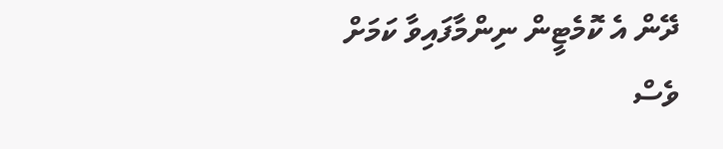ދޭން އެ ކޮމެޓީން ނިންމާފައިވާ ކަމަށް ވެސް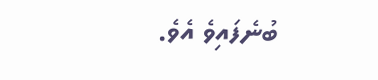ބުނެފައިވެ އެވެ.